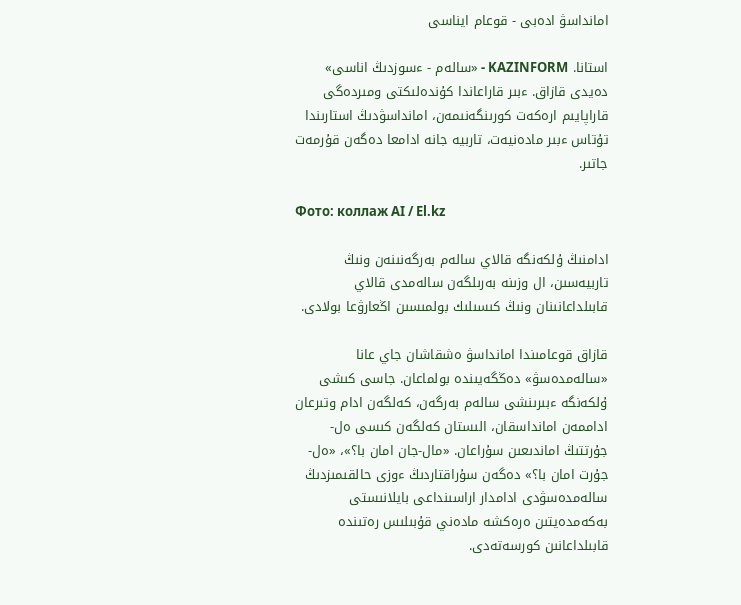امانداسۋ ادەبى - قوعام ايناسى

استانا. KAZINFORM - «سالەم - ءسوزدىڭ اناسى» دەيدى قازاق. ءبىر قاراعاندا كۇندەلىكتى ومىردەگى قاراپايىم ارەكەت كورىنگەنىمەن، امانداسۋدىڭ استارىندا تۇتاس ءبىر مادەنيەت، تاربيە جانە ادامعا دەگەن قۇرمەت جاتىر.

Фото: коллаж AI / El.kz

ادامنىڭ ۇلكەنگە قالاي سالەم بەرگەنىنەن ونىڭ تاربيەسىن، ال وزىنە بەرىلگەن سالەمدى قالاي قابىلداعانىنان ونىڭ كىسىلىك بولمىسىن اڭعارۋعا بولادى.

قازاق قوعامىندا امانداسۋ ەشقاشان جاي عانا «سالەمدەسۋ» دەڭگەيىندە بولماعان. جاسى كىشى ۇلكەنگە ءبىرىنشى سالەم بەرگەن، كەلگەن ادام وتىرعان اداممەن امانداسقان، الىستان كەلگەن كىسى ەل- جۇرتتىڭ اماندىعىن سۇراعان. «مال-جان امان با؟»، «ەل-جۇرت امان با؟» دەگەن سۇراقتاردىڭ ءوزى حالقىمىزدىڭ سالەمدەسۋدى ادامدار اراسىنداعى بايلانىستى بەكەمدەيتىن ەرەكشە مادەني قۇبىلىس رەتىندە قابىلداعانىن كورسەتەدى.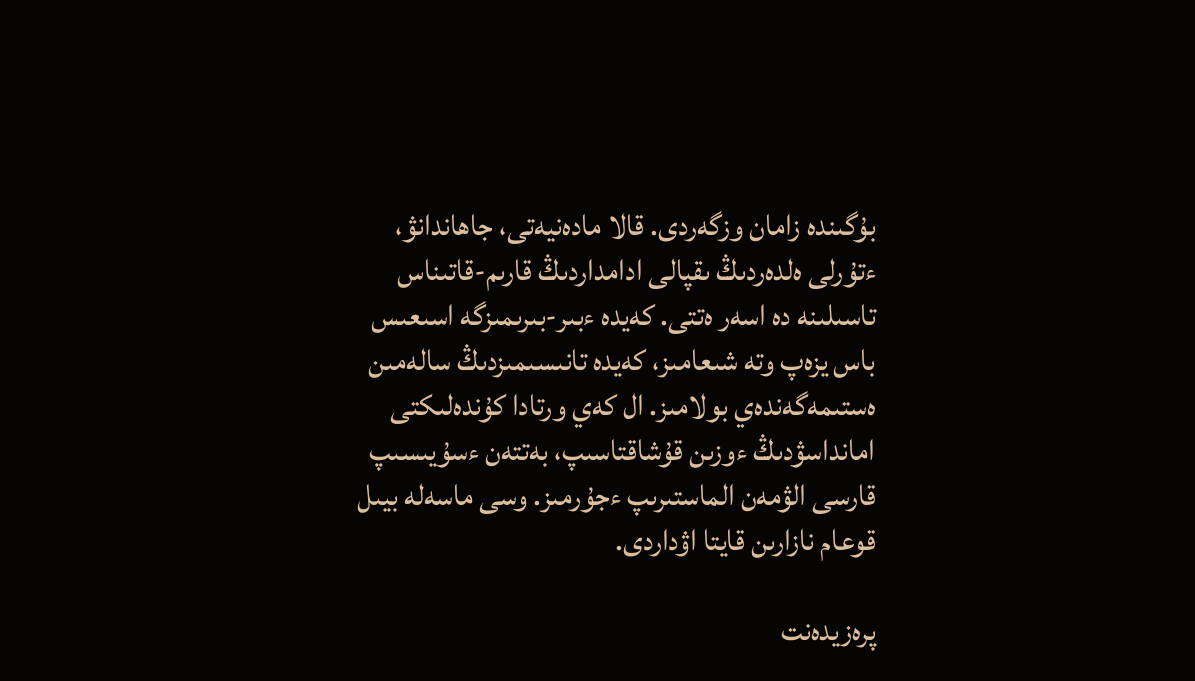بۇگىندە زامان وزگەردى. قالا مادەنيەتى، جاھاندانۋ، ءتۇرلى ەلدەردىڭ ىقپالى ادامداردىڭ قارىم-قاتىناس تاسىلىنە دە اسەر ەتتى. كەيدە ءبىر-بىرىمىزگە اسىعىس باس يزەپ وتە شىعامىز، كەيدە تانىسىمىزدىڭ سالەمىن ەستىمەگەندەي بولامىز. ال كەي ورتادا كۇندەلىكتى امانداسۋدىڭ ءوزىن قۇشاقتاسىپ، بەتتەن ءسۇيىسىپ قارسى الۋمەن الماستىرىپ ءجۇرمىز. وسى ماسەلە بيىل قوعام نازارىن قايتا اۋداردى.

پرەزيدەنت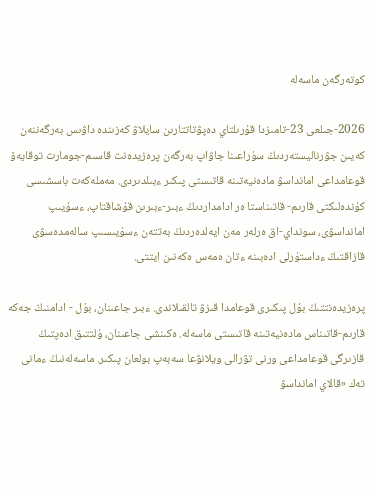كوتەرگەن ماسەلە

2026-جىلعى 23-تامىزدا قۇرىلتاي دەپۋتاتتارىن سايلاۋ كەزىندە داۋىس بەرگەننەن كەيىن جۋرناليستەردىڭ سۇراعىنا جاۋاپ بەرگەن پرەزيدەنت قاسىم-جومارت توقايەۆ قوعامداعى امانداسۋ مادەنيەتىنە قاتىستى پىكىر ءبىلدىردى. مەملەكەت باسشىسى كۇندەلىكتى قارىم- قاتىناستا ەر ادامداردىڭ ءبىر-ءبىرىن قۇشاقتاپ، ءسۇيىپ امانداسۋى، سونداي-اق ەرلەر مەن ايەلدەردىڭ بەتتەن ءسۇيىسىپ سالەمدەسۋى قازاقتىڭ ءداستۇرلى ادەبىنە ءتان ەمەس ەكەنىن ايتتى.

پرەزيدەنتتىڭ بۇل پىكىرى قوعامدا قىزۋ تالقىلاندى. ءبىر جاعىنان، بۇل - ادامنىڭ جەكە قارىم-قاتىناس مادەنيەتىنە قاتىستى ماسەلە. ەكىنشى جاعىنان، ۇلتتىق ادەپتىڭ قازىرگى قوعامداعى ورنى تۋرالى ويلانۋعا سەبەپ بولعان پىكىر. ماسەلەنىڭ ءمانى تەك «قالاي امانداسۋ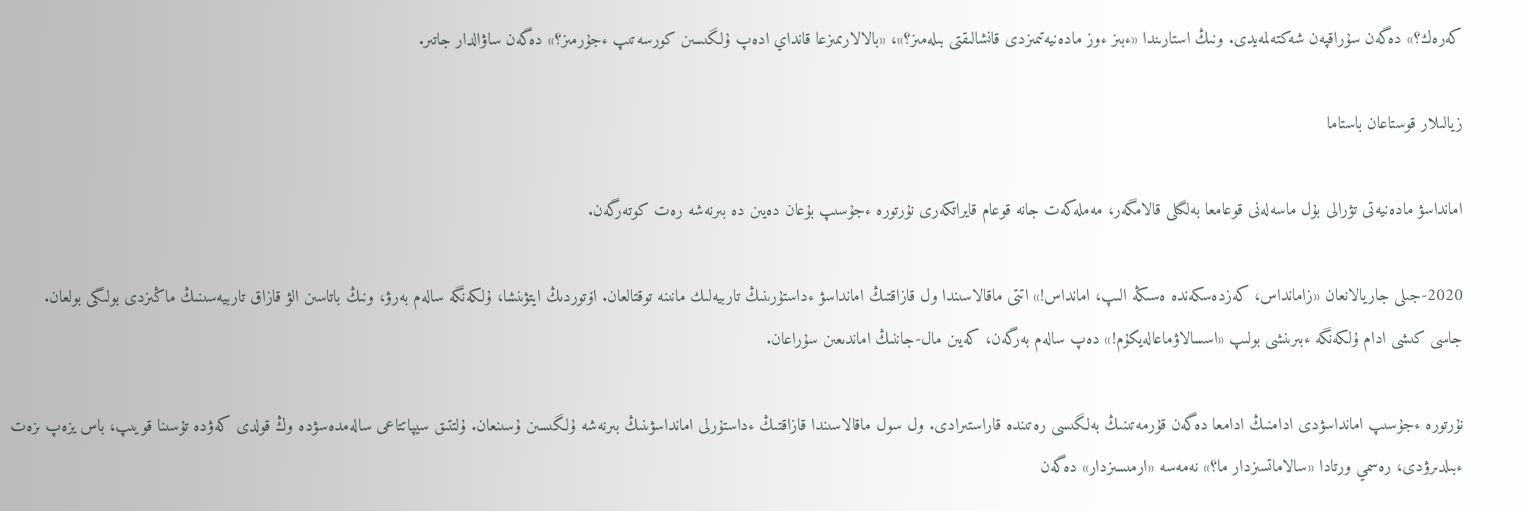كەرەك؟» دەگەن سۇراقپەن شەكتەلمەيدى. ونىڭ استارىندا «ءبىز ءوز مادەنيەتىمىزدى قانشالىقتى بىلەمىز؟»، «بالالارىمىزعا قانداي ادەپ ۇلگىسىن كورسەتىپ ءجۇرمىز؟» دەگەن ساۋالدار جاتىر.

زيالىلار قوستاعان باستاما

امانداسۋ مادەنيەتى تۋرالى بۇل ماسەلەنى قوعامعا بەلگىلى قالامگەر، مەملەكەت جانە قوعام قايراتكەرى نۇرتورە ءجۇسىپ بۇعان دەيىن دە بىرنەشە رەت كوتەرگەن.

2020-جىلى جاريالانعان «زامانداس، كەزدەسكەندە ەسىڭە الىپ، امانداس!» اتتى ماقالاسىندا ول قازاقتىڭ امانداسۋ ءداستۇرىنىڭ تاربيەلىك مانىنە توقتالعان. اۆتوردىڭ ايتۋىنشا، ۇلكەنگە سالەم بەرۋ، ونىڭ باتاسىن الۋ قازاق تاربيەسىنىڭ ماڭىزدى بولىگى بولعان. جاسى كىشى ادام ۇلكەنگە ءبىرىنشى بولىپ «اسسالاۋماعالەيكۇم!» دەپ سالەم بەرگەن، كەيىن مال-جاننىڭ اماندىعىن سۇراعان.

نۇرتورە ءجۇسىپ امانداسۋدى ادامنىڭ ادامعا دەگەن قۇرمەتىنىڭ بەلگىسى رەتىندە قاراستىرادى. ول سول ماقالاسىندا قازاقتىڭ ءداستۇرلى امانداسۋىنىڭ بىرنەشە ۇلگىسىن ۇسىنعان. ۇلتتىق سيپاتتاعى سالەمدەسۋدە وڭ قولدى كەۋدە تۇسىنا قويىپ، باس يزەپ ىزەت ءبىلدىرۋدى، رەسمي ورتادا «سالاماتسىزدار ما؟» نەمەسە «ارمىسىزدار» دەگەن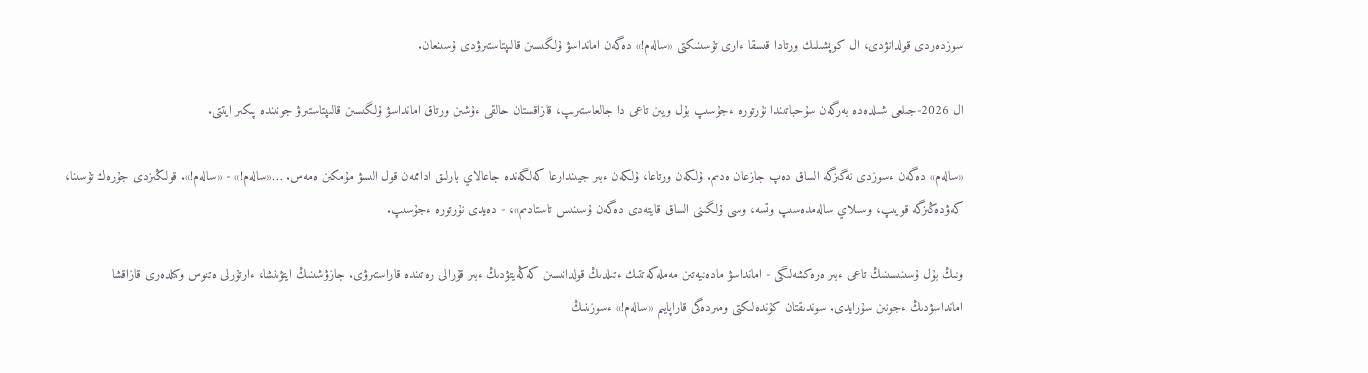سوزدەردى قولدانۋدى، ال كوپشىلىك ورتادا قىسقا ءارى تۇسىنىكتى «سالەم!» دەگەن امانداسۋ ۇلگىسىن قالىپتاستىرۋدى ۇسىنعان.

ال 2026-جىلعى شىلدەدە بەرگەن سۇحباتىندا نۇرتورە ءجۇسىپ بۇل ويىن تاعى دا جالعاستىرىپ، قازاقستان حالقى ءۇشىن ورتاق امانداسۋ ۇلگىسىن قالىپتاستىرۋ جونىندە پىكىر ايتتى.

«سالەم» دەگەن ءسوزدى نەگىزگە الساق دەپ جازعان ەدىم. ۇلكەن ورتاعا، ۇلكەن ءبىر جيىندارعا كەلگەندە جاعالاي بارلىق اداممەن قول الىسۋ مۇمكىن ەمەس. …«سالەم!» - «سالەم!». قولىڭىزدى جۇرەك تۇسىنا، كەۋدەڭىزگە قويىپ، وسىلاي سالەمدەسىپ وتسە، وسى ۇلگىنى الساق قايتەدى دەگەن ۇسىنىس تاستادىم»، - دەيدى نۇرتورە ءجۇسىپ.

ونىڭ بۇل ۇسىنىسىنىڭ تاعى ءبىر ەرەكشەلىگى - امانداسۋ مادەنيەتىن مەملەكەتتىك ءتىلدىڭ قولدانىسىن كەڭەيتۋدىڭ ءبىر قۇرالى رەتىندە قاراستىرۋى. جازۋشىنىڭ ايتۋىنشا، ءارتۇرلى ەتنوس وكىلدەرى قازاقشا امانداسۋدىڭ ءجونىن سۇرايدى. سوندىقتان كۇندەلىكتى ومىردەگى قاراپايىم «سالەم!» ءسوزىنىڭ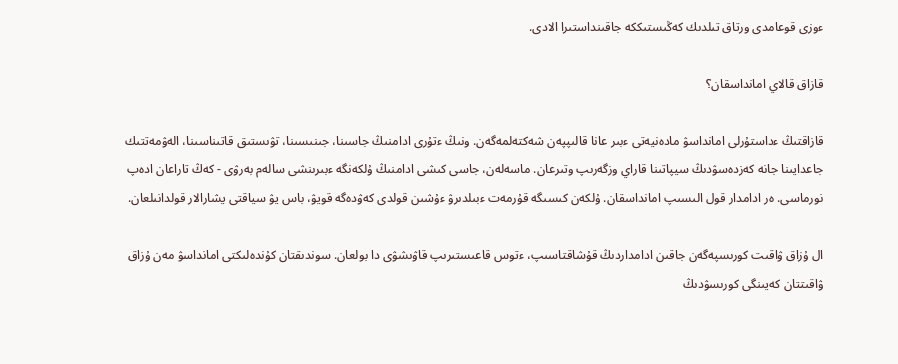ءوزى قوعامدى ورتاق تىلدىك كەڭىستىككە جاقىنداستىرا الادى.

قازاق قالاي امانداسقان؟

قازاقتىڭ ءداستۇرلى امانداسۋ مادەنيەتى ءبىر عانا قالىپپەن شەكتەلمەگەن. ونىڭ ءتۇرى ادامنىڭ جاسىنا، جىنىسىنا، تۋىستىق قاتىناسىنا، الەۋمەتتىك جاعدايىنا جانە كەزدەسۋدىڭ سيپاتىنا قاراي وزگەرىپ وتىرعان. ماسەلەن، جاسى كىشى ادامنىڭ ۇلكەنگە ءبىرىنشى سالەم بەرۋى - كەڭ تاراعان ادەپ نورماسى. ەر ادامدار قول الىسىپ امانداسقان. ۇلكەن كىسىگە قۇرمەت ءبىلدىرۋ ءۇشىن قولدى كەۋدەگە قويۋ، باس يۋ سياقتى يشارالار قولدانىلعان.

ال ۇزاق ۋاقىت كورىسپەگەن جاقىن ادامداردىڭ قۇشاقتاسىپ، ءتوس قاعىستىرىپ قاۋىشۋى دا بولعان. سوندىقتان كۇندەلىكتى امانداسۋ مەن ۇزاق ۋاقىتتان كەيىنگى كورىسۋدىڭ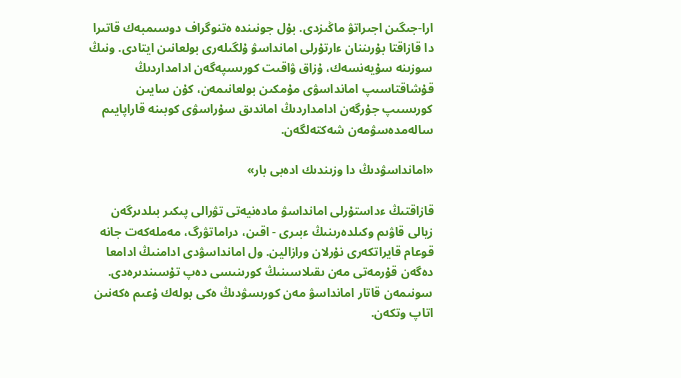ارا-جىگىن اجىراتۋ ماڭىزدى. بۇل جونىندە ەتنوگراف دوسىمبەك قاتىرا دا قازاقتا بۇرىننان ءارتۇرلى امانداسۋ ۇلگىلەرى بولعانىن ايتادى. ونىڭ سوزىنە سۇيەنسەك، ۇزاق ۋاقىت كورىسپەگەن ادامداردىڭ قۇشاقتاسىپ امانداسۋى مۇمكىن بولعانىمەن، كۇن سايىن كورىسىپ جۇرگەن ادامداردىڭ اماندىق سۇراسۋى كوبىنە قاراپايىم سالەمدەسۋمەن شەكتەلگەن.

«امانداسۋدىڭ دا وزىندىك ادەبى بار»

قازاقتىڭ ءداستۇرلى امانداسۋ مادەنيەتى تۋرالى پىكىر بىلدىرگەن زيالى قاۋىم وكىلدەرىنىڭ ءبىرى - اقىن، دراماتۋرگ، مەملەكەت جانە قوعام قايراتكەرى نۇرلان ورازالين. ول امانداسۋدى ادامنىڭ ادامعا دەگەن قۇرمەتى مەن ىقىلاسىنىڭ كورىنىسى دەپ تۇسىندىرەدى. سونىمەن قاتار امانداسۋ مەن كورىسۋدىڭ ەكى بولەك ۇعىم ەكەنىن اتاپ وتكەن.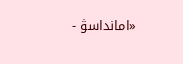«امانداسۋ -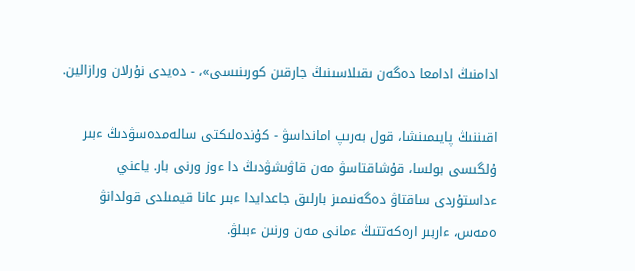ادامنىڭ ادامعا دەگەن ىقىلاسىنىڭ جارقىن كورىنىسى»، - دەيدى نۇرلان ورازالين.

اقىننىڭ پايىمىنشا، قول بەرىپ امانداسۋ - كۇندەلىكتى سالەمدەسۋدىڭ ءبىر ۇلگىسى بولسا، قۇشاقتاسۋ مەن قاۋىشۋدىڭ دا ءوز ورنى بار. ياعني ءداستۇردى ساقتاۋ دەگەنىمىز بارلىق جاعدايدا ءبىر عانا قيمىلدى قولدانۋ ەمەس، ءاربىر ارەكەتتىڭ ءمانى مەن ورنىن ءبىلۋ.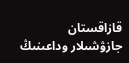قازاقستان جازۋشىلار وداعىنىڭ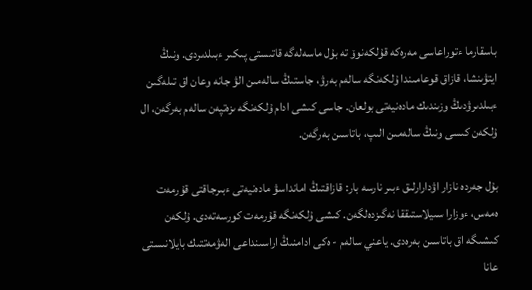باسقارما ءتوراعاسى مەرەكە قۇلكەنوۆ تە بۇل ماسەلەگە قاتىستى پىكىر ءبىلدىردى. ونىڭ ايتۋىنشا، قازاق قوعامىندا ۇلكەنگە سالەم بەرۋ، جاستىڭ سالەمىن الۋ جانە وعان اق تىلەگىن ءبىلدىرۋدىڭ وزىندىك مادەنيەتى بولعان. جاسى كىشى ادام ۇلكەنگە ىزەتپەن سالەم بەرگەن، ال ۇلكەن كىسى ونىڭ سالەمىن الىپ، باتاسىن بەرگەن.

بۇل جەردە نازار اۋدارارلىق ءبىر نارسە بار: قازاقتىڭ امانداسۋ مادەنيەتى ءبىرجاقتى قۇرمەت ەمەس، ءوزارا سىيلاستىققا نەگىزدەلگەن. كىشى ۇلكەنگە قۇرمەت كورسەتەدى. ۇلكەن كىشىگە اق باتاسىن بەرەدى. ياعني سالەم - ەكى ادامنىڭ اراسىنداعى الەۋمەتتىك بايلانىستى عانا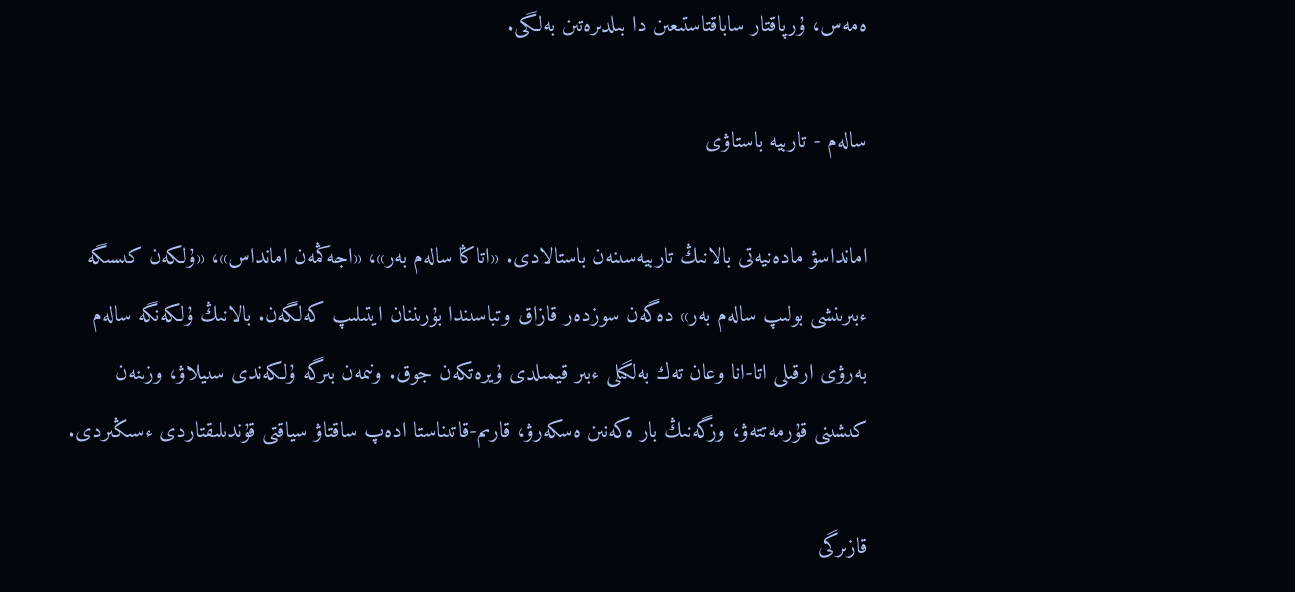ەمەس، ۇرپاقتار ساباقتاستىعىن دا بىلدىرەتىن بەلگى.

سالەم - تاربيە باستاۋى

امانداسۋ مادەنيەتى بالانىڭ تاربيەسىنەن باستالادى. «اتاڭا سالەم بەر»، «اجەڭمەن امانداس»، «ۇلكەن كىسىگە ءبىرىنشى بولىپ سالەم بەر» دەگەن سوزدەر قازاق وتباسىندا بۇرىننان ايتىلىپ كەلگەن. بالانىڭ ۇلكەنگە سالەم بەرۋى ارقىلى اتا-انا وعان تەك بەلگىلى ءبىر قيمىلدى ۇيرەتكەن جوق. ونىمەن بىرگە ۇلكەندى سىيلاۋ، وزىنەن كىشىنى قۇرمەتتەۋ، وزگەنىڭ بار ەكەنىن ەسكەرۋ، قارىم-قاتىناستا ادەپ ساقتاۋ سياقتى قۇندىلىقتاردى ءسىڭىردى.

قازىرگى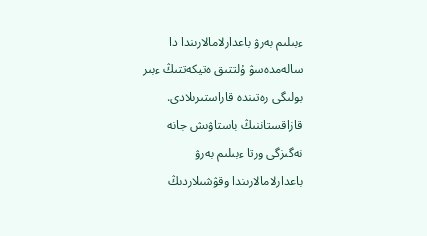ءبىلىم بەرۋ باعدارلامالارىندا دا سالەمدەسۋ ۇلتتىق ەتيكەتتىڭ ءبىر بولىگى رەتىندە قاراستىرىلادى. قازاقستاننىڭ باستاۋىش جانە نەگىزگى ورتا ءبىلىم بەرۋ باعدارلامالارىندا وقۋشىلاردىڭ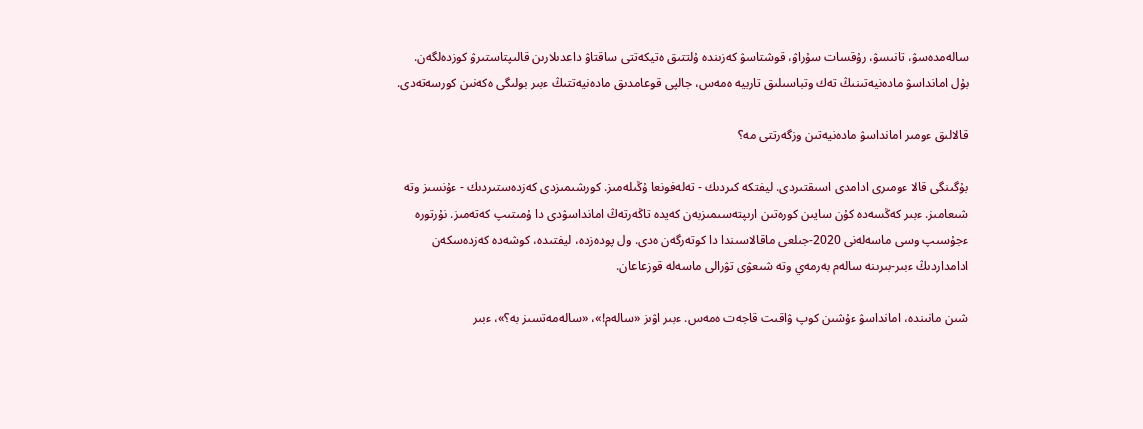سالەمدەسۋ، تانىسۋ، رۇقسات سۇراۋ، قوشتاسۋ كەزىندە ۇلتتىق ەتيكەتتى ساقتاۋ داعدىلارىن قالىپتاستىرۋ كوزدەلگەن. بۇل امانداسۋ مادەنيەتىنىڭ تەك وتباسىلىق تاربيە ەمەس، جالپى قوعامدىق مادەنيەتتىڭ ءبىر بولىگى ەكەنىن كورسەتەدى.

قالالىق ءومىر امانداسۋ مادەنيەتىن وزگەرتتى مە؟

بۇگىنگى قالا ءومىرى ادامدى اسىقتىردى. ليفتكە كىردىك - تەلەفونعا ۇڭىلەمىز. كورشىمىزدى كەزدەستىردىك - ءۇنسىز وتە شىعامىز. ءبىر كەڭسەدە كۇن سايىن كورەتىن ارىپتەسىمىزبەن كەيدە تاڭەرتەڭ امانداسۋدى دا ۇمىتىپ كەتەمىز. نۇرتورە ءجۇسىپ وسى ماسەلەنى 2020-جىلعى ماقالاسىندا دا كوتەرگەن ەدى. ول پودەزدە، ليفتىدە، كوشەدە كەزدەسكەن ادامداردىڭ ءبىر-بىرىنە سالەم بەرمەي وتە شىعۋى تۋرالى ماسەلە قوزعاعان.

شىن مانىندە، امانداسۋ ءۇشىن كوپ ۋاقىت قاجەت ەمەس. ءبىر اۋىز «سالەم!»، «سالەمەتسىز بە؟»، ءبىر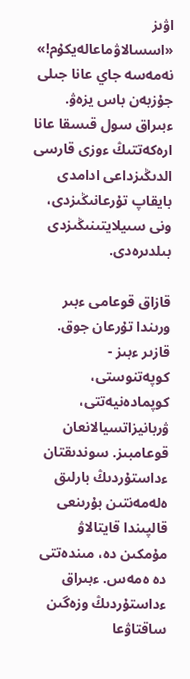اۋىز «اسسالاۋماعالەيكۇم!» نەمەسە جاي عانا جىلى جۇزبەن باس يزەۋ. ءبىراق سول قىسقا عانا ارەكەتتىڭ ءوزى قارسى الدىڭىزداعى ادامدى بايقاپ تۇرعانىڭىزدى، ونى سىيلايتىنىڭىزدى بىلدىرەدى.

قازاق قوعامى ءبىر ورىندا تۇرعان جوق. قازىر ءبىز - كوپەتنوستى، كوپمادەنيەتتى، ۋربانيزاتسيالانعان قوعامبىز. سوندىقتان ءداستۇردىڭ بارلىق ەلەمەنتىن بۇرىنعى قالپىندا قايتالاۋ مۇمكىن دە، مىندەتتى دە ەمەس. ءبىراق ءداستۇردىڭ وزەگىن ساقتاۋعا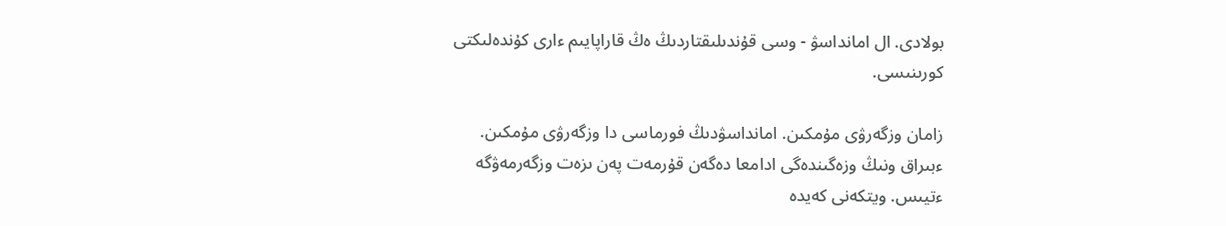بولادى. ال امانداسۋ - وسى قۇندىلىقتاردىڭ ەڭ قاراپايىم ءارى كۇندەلىكتى كورىنىسى.

زامان وزگەرۋى مۇمكىن. امانداسۋدىڭ فورماسى دا وزگەرۋى مۇمكىن. ءبىراق ونىڭ وزەگىندەگى ادامعا دەگەن قۇرمەت پەن ىزەت وزگەرمەۋگە ءتيىس. ويتكەنى كەيدە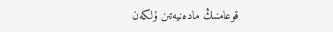قوعامنىڭ مادەنيەتىن ۇلكەن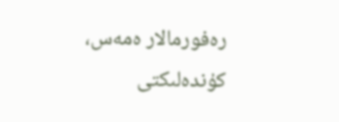رەفورمالار ەمەس، كۇندەلىكتى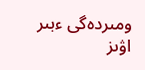ومىردەگى ءبىر اۋىز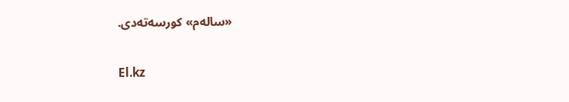«سالەم» كورسەتەدى.

El.kz